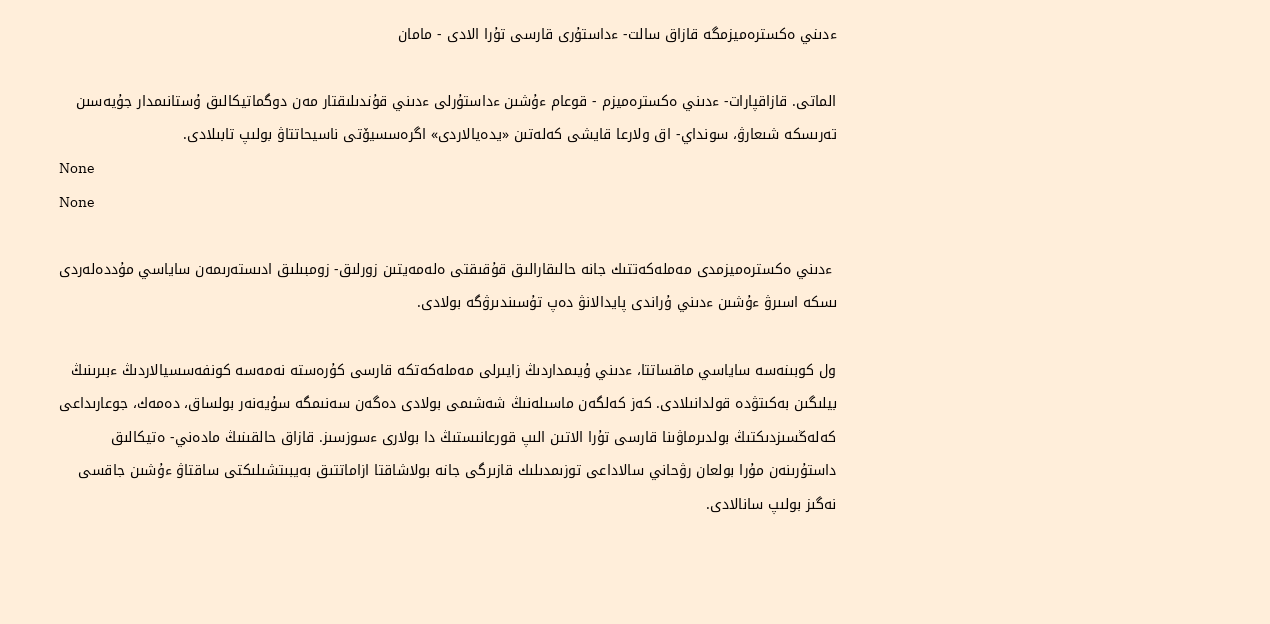ءدىني ەكسترەميزمگە قازاق سالت- ءداستۇرى قارسى تۇرا الادى - مامان

الماتى. قازاقپارات- ءدىني ەكسترەميزم - قوعام ءۇشىن ءداستۇرلى ءدىني قۇندىلىقتار مەن دوگماتيكالىق ۇستانىمدار جۇيەسىن تەرىسكە شىعارۋ، سونداي- اق ولارعا قايشى كەلەتىن «يدەيالاردى» اگرەسسيۆتى ناسيحاتتاۋ بولىپ تابىلادى.
None
None

 ءدىني ەكسترەميزمدى مەملەكەتتىك جانە حالىقارالىق قۇقىقتى ەلەمەيتىن زورلىق- زومبىلىق ادىستەرىمەن ساياسي مۇددەلەردى ىسكە اسىرۋ ءۇشىن ءدىني ۇراندى پايدالانۋ دەپ تۇسىندىرۋگە بولادى.

ول كوبىنەسە ساياسي ماقساتتا، ءدىني ۇيىمداردىڭ زايىرلى مەملەكەتكە قارسى كۇرەستە نەمەسە كونفەسسيالاردىڭ ءبىرىنىڭ بيلىگىن بەكىتۋدە قولدانىلادى. كەز كەلگەن ماسىلەنىڭ شەشىمى بولادى دەگەن سەنىمگە سۇيەنەر بولساق، دەمەك، جوعارىداعى كەلەڭسىزدىكتىڭ بولدىرماۋىنا قارسى تۇرا الاتىن الىپ قورعانىستىڭ دا بولارى ءسوزسىز. قازاق حالقىنىڭ مادەني- ەتيكالىق داستۇرىنەن مۇرا بولعان رۋحاني سالاداعى توزىمدىلىك قازىرگى جانە بولاشاقتا ازاماتتىق بەيبىتشىلىكتى ساقتاۋ ءۇشىن جاقسى نەگىز بولىپ سانالادى.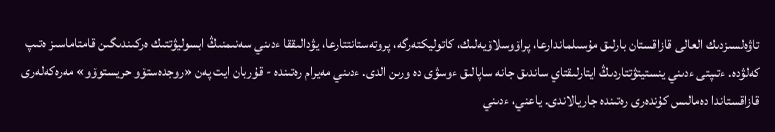تاۋەلسىزدىك العالى قازاقستان بارلىق مۇسىلماندارعا، پراۆوسلاۆيەلىك، كاتوليكتەرگە، پروتەستانتتارعا، يۋدالىققا ءدىني سەنىمنىڭ ابسوليۋتتىك ەركىندىگىن قامتاماسىز ەتىپ كەلۋدە. ءتىپتى ءدىني ينستيتۋتتاردىڭ ايتارلىقتاي ساندىق جانە ساپالىق ءوسۋى دە ورىن الدى. ءدىني مەيرام رەتىندە - قۇربان ايت پەن «روجدەستۆو حريستوۆو» مەرەكەلەرى قازاقستاندا دەمالىس كۇندەرى رەتىندە جاريالاندى. ياعني، ءدىني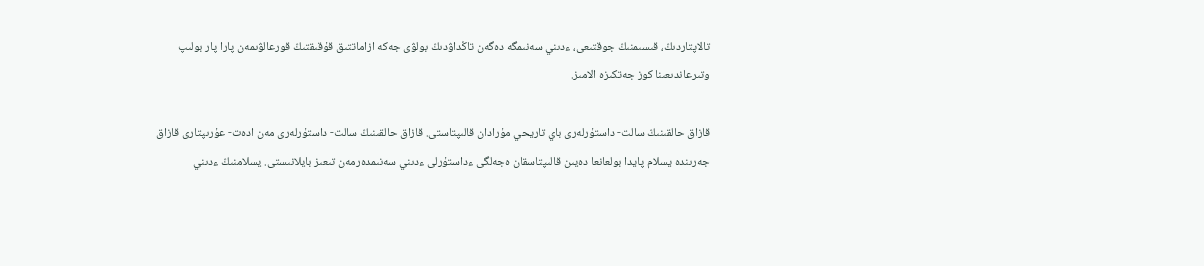تالاپتاردىڭ، قىسىمنىڭ جوقتىعى، ءدىني سەنىمگە دەگەن تاڭداۋدىڭ بولۋى جەكە ازاماتتىق قۇقىقتىڭ قورعالۋىمەن پارا پار بولىپ وتىرعاندىعىنا كوز جەتكىزە الامىز.

قازاق حالقىنىڭ سالت- داستۇرلەرى باي تاريحي مۇرادان قالىپتاستى. قازاق حالقىنىڭ سالت- داستۇرلەرى مەن ادەت- عۇرىپتارى قازاق جەرىندە يسلام پايدا بولعانعا دەيىن قالىپتاسقان ەجەلگى ءداستۇرلى ءدىني سەنىمدەرمەن تىعىز بايلانىستى. يسلامنىڭ ءدىني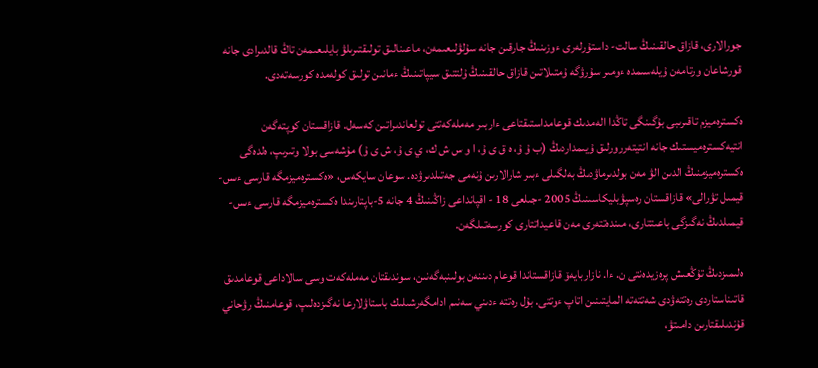جورالارى، قازاق حالقىنىڭ سالت- داستۇرلەرى ءوزىنىڭ جارقىن جانە سۇلۋلىعىمەن، ماعىنالىق تولىقتىرىلۋ بايلىعىمەن تاڭ قالدىرادى جانە قورشاعان ورتامەن ۇيلەسىمدە ءومىر سۇرۋگە ۇمتىلاتىن قازاق حالقىنىڭ ۇلتتىق سيپاتىنىڭ ءمانىن تولىق كولەمدە كورسەتەدى.

ەكسترەميزم تاقىرىبى بۇگىنگى تاڭدا الەمدىك قوعامداستىقتاعى ءاربىر مەملەكەتتى تولعاندىراتىن كەسەل. قازاقستان كوپتەگەن انتيەكسترەميستىك جانە انتيتەررورلىق ۇيىمداردىڭ (ب ۇ ۇ، ە ق ى ۇ، ا و س ش ك، ي ى ۇ، ش ى ۇ) مۇشەسى بولا وتىرىپ، ەلدەگى ەكسترەميزمنىڭ الدىن الۋ مەن بولدىرماۋدىڭ بەلگىلى ءبىر شارالارىن ۇنەمى جەتىلدىرۋدە. سوعان سايكەس، «ەكسترەميزمگە قارسى ءىس- قيمىل تۋرالى» قازاقستان رەسپۋبليكاسىنىڭ 2005 -جىلعى 18 - اقپانداعى زاڭىنىڭ 4 جانە 5-باپتارىندا ەكسترەميزمگە قارسى ءىس- قيمىلدىڭ نەگىزگى باعىتتارى، مىندەتتەرى مەن قاعيداتتارى كورسەتىلگەن.

ەلىمىزدىڭ تۇڭعىش پرەزيدەنتى ن. ءا. نازاربايەۆ قازاقستاندا قوعام دىننەن بولىنبەگەنىن، سوندىقتان مەملەكەت وسى سالاداعى قوعامدىق قاتىناستاردى رەتتەۋدى شەتتەتە المايتىنىن اتاپ ءوتتى. بۇل رەتتە ءدىني سەنىم ادامگەرشىلىك باستاۋلارعا نەگىزدەلىپ، قوعامنىڭ رۋحاني قۇندىلىقتارىن دامىتۋ،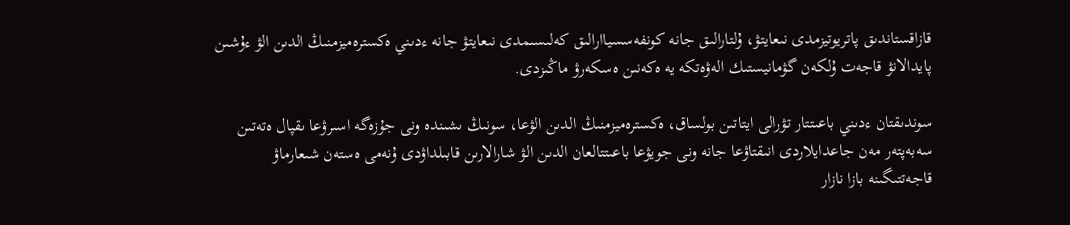قازاقستاندىق پاتريوتيزمدى نىعايتۋ، ۇلتارالىق جانە كونفەسسياارالىق كەلىسىمدى نىعايتۋ جانە ءدىني ەكسترەميزمنىڭ الدىن الۋ ءۇشىن پايدالانۋ قاجەت ۇلكەن گۋمانيستىك الەۋەتكە يە ەكەنىن ەسكەرۋ ماڭىزدى.

سوندىقتان ءدىني باعىتتار تۋرالى ايتاتىن بولساق، ەكسترەميزمنىڭ الدىن الۋعا، سونىڭ ىشىندە ونى جۇزەگە اسىرۋعا ىقپال ەتەتىن سەبەپتەر مەن جاعدايلاردى انىقتاۋعا جانە ونى جويۋعا باعىتتالعان الدىن الۋ شارالارىن قابىلداۋدى ۇنەمى ەستەن شىعارماۋ قاجەتتىگىنە بازا نازار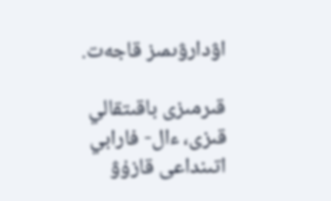اۋدارۋىمىز قاجەت.

قىرمىزى باقىتقالي قىزى، ءال- فارابي اتىنداعى قازۇۋ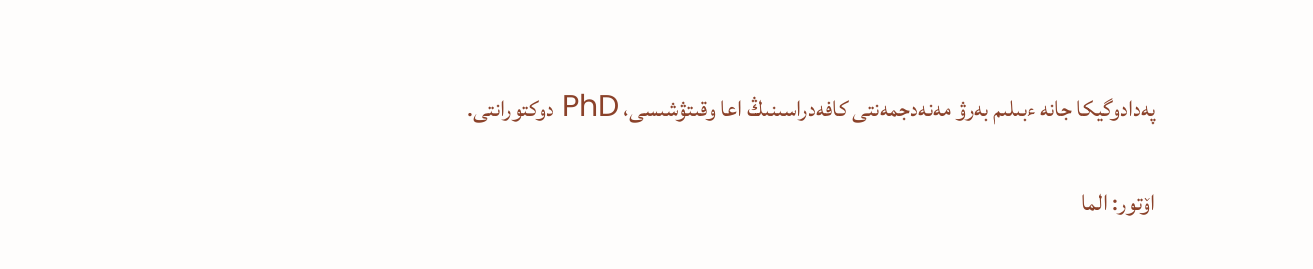پەدادوگيكا جانە ءبىلىم بەرۋ مەنەدجمەنتى كافەدراسىنىڭ اعا وقىتۋشىسى، PhD دوكتورانتى.

اۆتور: الما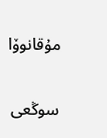مۇقانوۆا

سوڭعى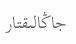جاڭالىقتار